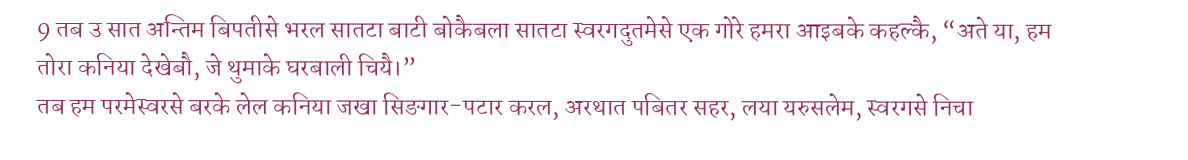9 तब उ सात अन्तिम बिपतीसे भरल सातटा बाटी बोकैबला सातटा स्वरगदुतमेसे एक गोरे हमरा आइबके कहल्कै, “अते या, हम तोरा कनिया देखेबौ, जे थुमाके घरबाली चियै।”
तब हम परमेस्वरसे बरके लेल कनिया जखा सिङगार-पटार करल, अरथात पबितर सहर, लया यरुसलेम, स्वरगसे निचा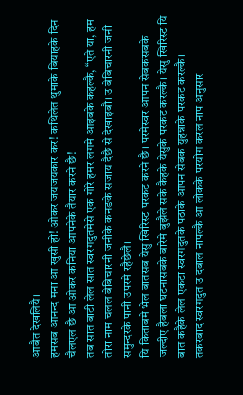आबैत देखलियै।
हमसब आनन्द मना आ खुसी हो! ओकर जयजयकार कर! कथिलेत थुमाके बियाहके दिन चैलएल छै आ ओकर कनिया आपनेके तैयार करने छै!
तब सात बाटी लेल सात स्वरगदुतमेसे एक गोरे हमर लगमे आइबके कहल्कै, “एते या, हम तोरा नाम चलल बेबिचारनी जनीके कनङके सजाय दैछै से देखाइबौ। उ बेबिचारनी जनी समुन्दरके पानी उपरमे रहैछेलै।
यि किताबमे भेल बातसब येसु खिरिस्ट परकट करने छै। परमेस्वर आपन सेबकसबके जल्दीए हैबला घटनासबके बारेमे बुझैले सके कैहके येसुके परकट करल्कै। येसु खिरिस्ट यि बात कहैके लेल एकटा स्वरगदुतके पठाके आपन सेबक युहन्नाके परकट करल्कै।
तकरबाद स्वरगदुत उ दबाल नापल्कै आ लोकके परयोग करल नाप अनुसार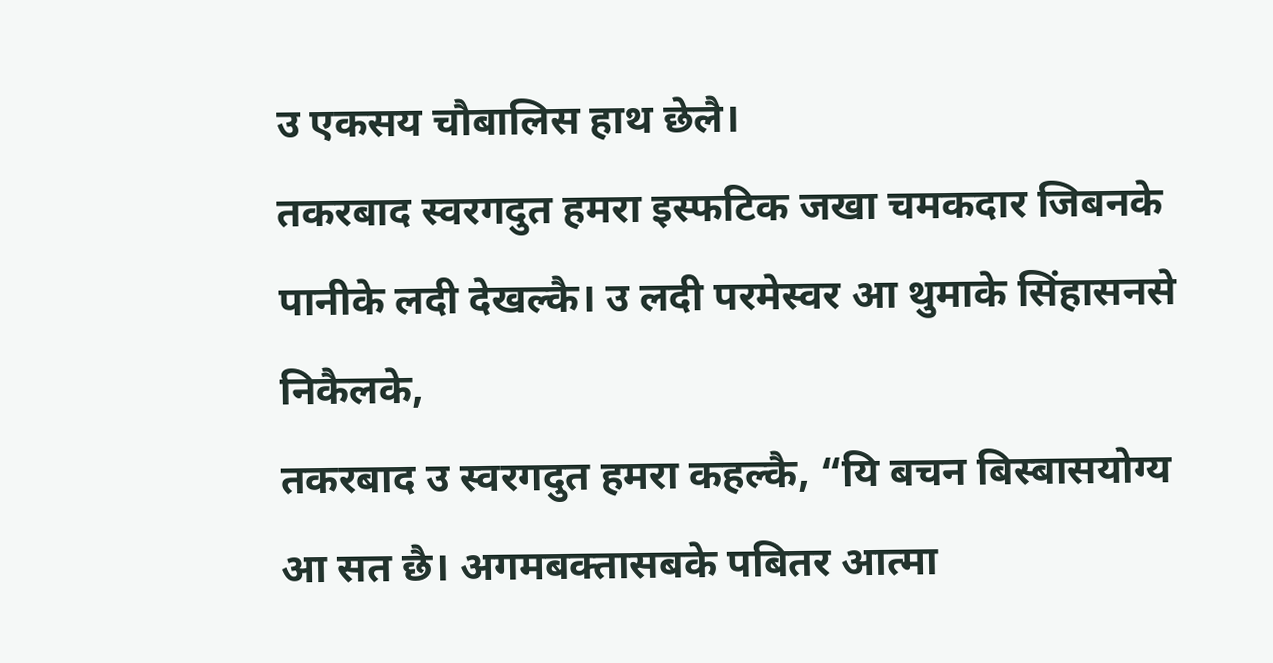उ एकसय चौबालिस हाथ छेलै।
तकरबाद स्वरगदुत हमरा इस्फटिक जखा चमकदार जिबनके पानीके लदी देखल्कै। उ लदी परमेस्वर आ थुमाके सिंहासनसे निकैलके,
तकरबाद उ स्वरगदुत हमरा कहल्कै, “यि बचन बिस्बासयोग्य आ सत छै। अगमबक्तासबके पबितर आत्मा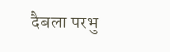दैबला परभु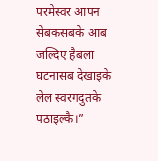परमेस्वर आपन सेबकसबके आब जल्दिए हैबला घटनासब देखाइके लेल स्वरगदुतके पठाइल्कै।”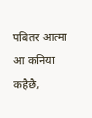पबितर आत्मा आ कनिया कहैछै,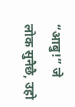“आबु!” जे लोक सुनैछै, उहो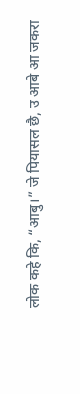लोक कहे कि, “आबु।” जे पियासल छै, उ आबे आ जकरा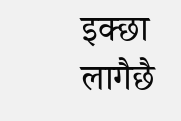इक्छा लागैछै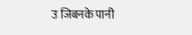उ जिबनके पानी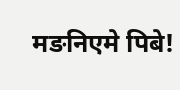मङनिएमे पिबे!